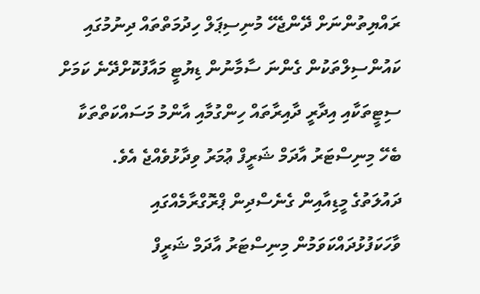ރައްޔިތުންނަށް ދޭންޖެހޭ މުނިސިޕަލް ހިދުމަތްތައް ދިނުމުގައި ކައުންސިލްތަކުން ގެންނަ ސާމާނުން ޑިޔުޓީ މައާފުކޮށްދޭނެ ކަމަށް ސިޓީތަކާއި އިދާރީ ދާއިރާތައް ހިންގުމާއި އާންމު މަސައްކަތްތަކާ ބެހޭ މިނިސްޓަރު އާދަމް ޝަރީފް ޢުމަރު ވިދާޅުވެއްޖެ އެވެ.
ދައުލަތުގެ މީޑިއާއިން ގެނެސްދިން ޕްރޮގްރާމެއްގައި ވާހަކަފުޅުދައްކަވަމުން މިނިސްޓަރު އާދަމް ޝަރީފް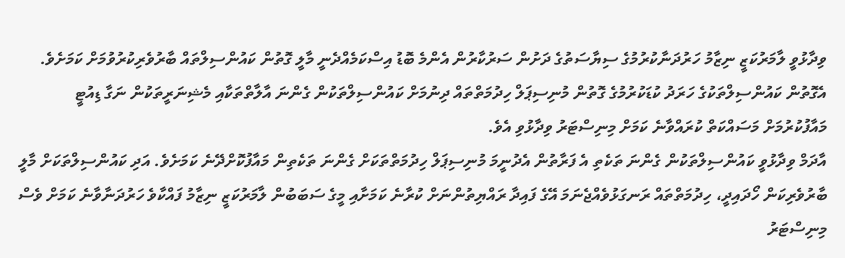ވިދާޅުވީ ލާމަރުކަޒީ ނިޒާމު ހަރުދަނާކުރުމުގެ ސިޔާސަތުގެ ދަށުން ސަރުކާރުން އެންމެ ބޮޑު އިސްކަމެއްދެނީ މާލީ ގޮތުން ކައުންސިލްތައް ބާރުވެރިކުރުވުމަށް ކަމަށެވެ. އެގޮތުން ކައުންސިލްތަކުގެ ހަރަދު ކުޑަކުރުމުގެ ގޮތުން މުނިސިޕަލް ހިދުމަތްތައް ދިނުމަށް ކައުންސިލްތަކުން ގެންނަ އާލާތްތަކާއި މެޝިނަރީތަކުން ނަގާ ޑިއުޓީ މައާފުކުރުމަށް މަސައްކަތް ކުރައްވާނެ ކަމަށް މިނިސްޓަރު ވިދާޅުވި އެވެ.
އާދަމް ވިދާޅުވީ ކައުންސިލްތަކުން ގެންނަ ތަކެތި އެ ފަރާތުން އެދުނީމަ މުނިސިޕަލް ހިދުމަތްތަކަށް ގެންނަ ތަކެތިން މައާފުކޮށްދޭނެ ކަމަށެވެ. އަދި ކައުންސިލްތަކަށް މާލީ ބާރުވެރިކަން ހޯދައިދީ، ހިދުމަތްތައް ރަނގަޅުވެއްޖެނަމަ އޭގެ ފައިދާ ރައްޔިތުންނަށް ކުރާނެ ކަމަށާއި މީގެ ސަބަބުން ލާމަރުކަޒީ ނިޒާމު ފައްކާވެ ހަރުދަނާވާނެ ކަމަށް ވެސް މިނިސްޓަރު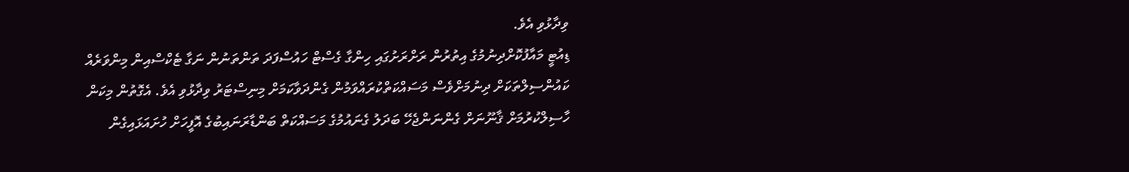ވިދާޅުވި އެވެ.
ޑިއުޓީ މައާފުކޮށްދިނުމުގެ އިތުރުން ރަށްރަށުގައި ހިންގާ ގެސްޓް ހައުސްފަދަ ތަންތަނުން ނަގާ ޓެކްސްއިން މިންވަރެއް ކައުންސިލްތަކަށް ދިނުމަށްވެސް މަސައްކަތްކުރައްވަމުން ގެންދަވާކަމަށް މިނިސްޓަރު ވިދާޅުވި އެވެ. އެގޮތުން މިކަން ހާސިލްކުރުމަށް ޤާނޫނަށް ގެންނަންޖެހޭ ބަދަލު ގެނައުމުގެ މަސައްކަތް ބަންޑާރަނައިބުގެ އޮފީހަށް ހުށައަޅައިގެން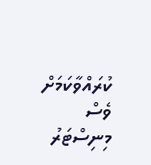ކުރައްވާކަމަށް ވެސް މިނިސްޓަރު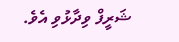ޝަރީފް ވިދާޅުވި އެވެ.